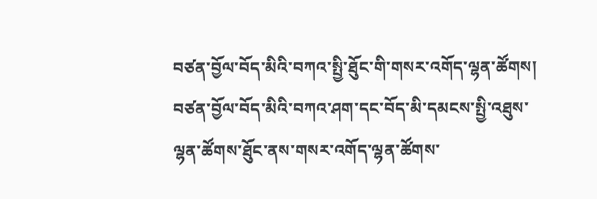བཙན་བྱོལ་བོད་མིའི་བཀའ་སྤྱི་ཐོུང་གི་གསར་འགོད་ལྷན་ཚོགས།
བཙན་བྱོལ་བོད་མིའི་བཀའ་ཤག་དང་བོད་མི་དམངས་སྤྱི་འཐུས་ལྷན་ཚོགས་ཐོུང་ནས་གསར་འགོད་ལྷན་ཚོགས་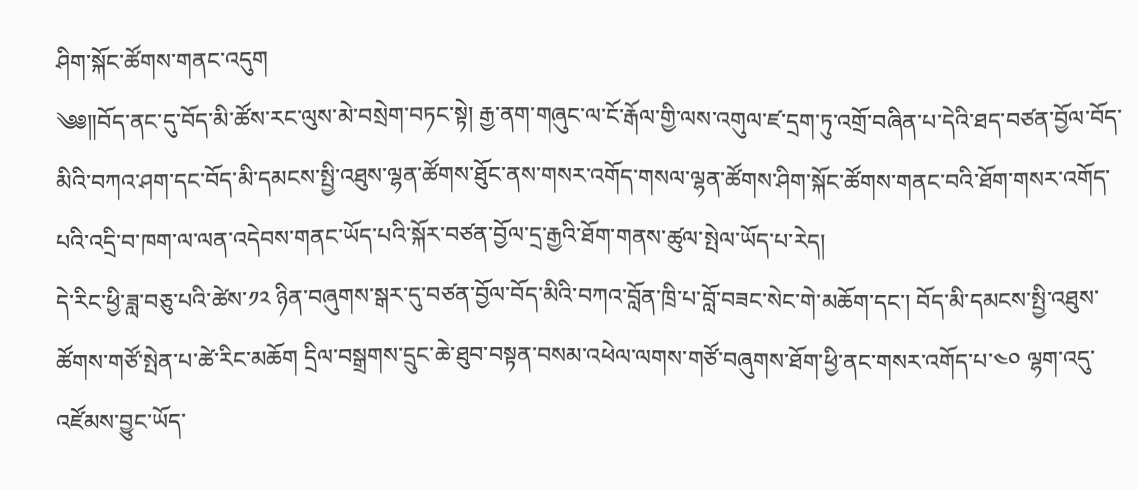ཤིག་སྐོང་ཚོགས་གནང་འདུག
༄༅༎བོད་ནང་དུ་བོད་མི་ཚོས་རང་ལུས་མེ་བསྲེག་བཏང་སྟེ། རྒྱ་ནག་གཞུང་ལ་ངོ་རྒོལ་གྱི་ལས་འགུལ་ཛ་དྲག་ཏུ་འགྲོ་བཞིན་པ་དེའི་ཐད་བཙན་བྱོལ་བོད་མིའི་བཀའ་ཤག་དང་བོད་མི་དམངས་སྤྱི་འཐུས་ལྷན་ཚོགས་ཐོུང་ནས་གསར་འགོད་གསལ་ལྷན་ཚོགས་ཤིག་སྐོང་ཚོགས་གནང་བའི་ཐོག་གསར་འགོད་པའི་འདྲི་བ་ཁག་ལ་ལན་འདེབས་གནང་ཡོད་པའི་སྐོར་བཙན་བྱོལ་དྲ་རྒྱའི་ཐོག་གནས་ཚུལ་སྤེལ་ཡོད་པ་རེད།
དེ་རིང་ཕྱི་ཟླ་བཅུ་པའི་ཚེས་༡༢ ཉིན་བཞུགས་སྒར་དུ་བཙན་བྱོལ་བོད་མིའི་བཀའ་བློན་ཁྲི་པ་བློ་བཟང་སེང་གེ་མཆོག་དང་། བོད་མི་དམངས་སྤྱི་འཐུས་ཚོགས་གཙོ་སྤེན་པ་ཚེ་རིང་མཆོག དྲིལ་བསྒྲགས་དྲུང་ཆེ་ཐུབ་བསྟན་བསམ་འཕེལ་ལགས་གཙོ་བཞུགས་ཐོག་ཕྱི་ནང་གསར་འགོད་པ་༤༠ ལྷག་འདུ་འཛོམས་བྱུང་ཡོད་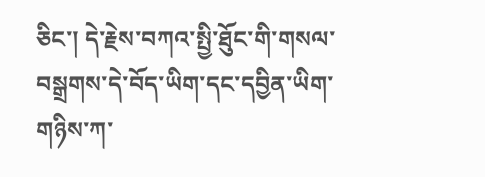ཅིང་། དེ་རྗེས་བཀའ་སྤྱི་ཐོུང་གི་གསལ་བསྒྲགས་དེ་བོད་ཡིག་དང་དབྱིན་ཡིག་གཉིས་ཀ་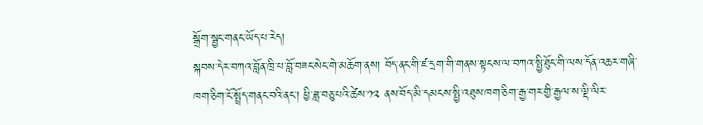སྒྲོག་སྦྱང་གནང་ཡོད་པ་རེད།
སྐབས་དེར་བཀའ་བློན་ཁྲི་པ་བློ་བཟང་སེང་གེ་མཆོག་ནས། བོད་ནང་གི་ཛ་དྲག་གི་གནས་སྟངས་ལ་བཀའ་སྤྱི་ཐོུང་གི་ལས་དོན་འཆར་གཞི་ཁག་ཅིག་ངོ་སྤྲོད་གནང་བའི་ནང་། ཕྱི་ཟླ་བཅུ་པའི་ཚེས་༡༢ ནས་བོད་མི་དམངས་སྤྱི་འཐུས་ཁག་ཅིག་རྒྱ་གར་གྱི་རྒྱལ་ས་ལྡི་ལིར་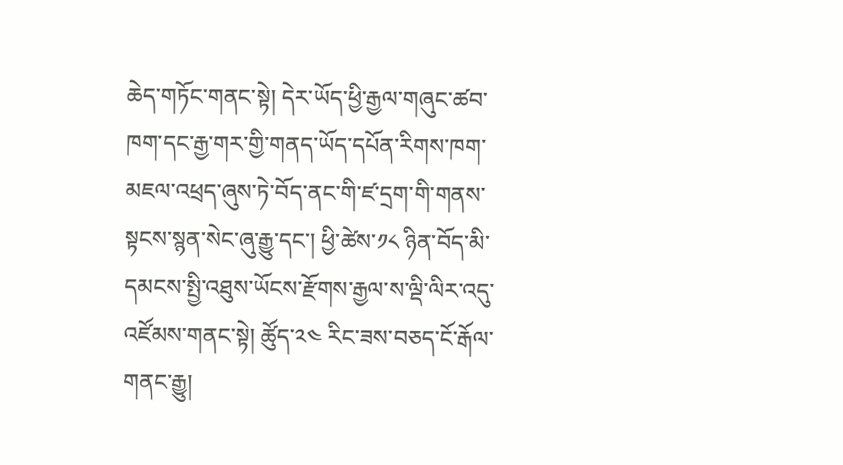ཆེད་གཏོང་གནང་སྟེ། དེར་ཡོད་ཕྱི་རྒྱལ་གཞུང་ཚབ་ཁག་དང་རྒྱ་གར་གྱི་གནད་ཡོད་དཔོན་རིགས་ཁག་མཇལ་འཕྲད་ཞུས་ཏེ་བོད་ནང་གི་ཛ་དྲག་གི་གནས་སྟངས་སྙན་སེང་ཞུ་རྒྱུ་དང་། ཕྱི་ཚེས་༡༨ ཉིན་བོད་མི་དམངས་སྤྱི་འཐུས་ཡོངས་རྫོགས་རྒྱལ་ས་ལྡི་ལིར་འདུ་འཛོམས་གནང་སྟེ། ཚོུད་༢༤ རིང་ཟས་བཅད་ངོ་རྒོལ་གནང་རྒྱུ།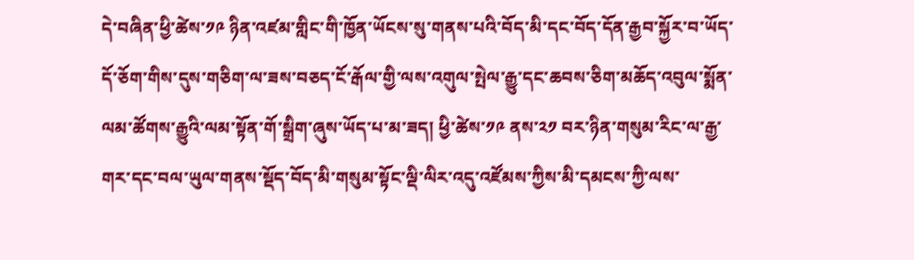དེ་བཞིན་ཕྱི་ཚེས་༡༩ ཉིན་འཛམ་གླིང་གི་ཁྱོན་ཡོངས་སུ་གནས་པའི་བོད་མི་དང་བོད་དོན་རྒྱབ་སྐྱོར་བ་ཡོད་དོ་ཅོག་གིས་དུས་གཅིག་ལ་ཟས་བཅད་ངོ་རྒོལ་གྱི་ལས་འགུལ་སྤེལ་རྒྱུ་དང་ཆབས་ཅིག་མཆོད་འབུལ་སྨོན་ལམ་ཚོགས་རྒྱུའི་ལམ་སྟོན་གོ་སྒྲིག་ཞུས་ཡོད་པ་མ་ཟད། ཕྱི་ཚེས་༡༩ ནས་༢༡ བར་ཉིན་གསུམ་རིང་ལ་རྒྱ་གར་དང་བལ་ཡུལ་གནས་སྡོད་བོད་མི་གསུམ་སྟོང་ལྡི་ལིར་འདུ་འཛོམས་ཀྱིས་མི་དམངས་ཀྱི་ལས་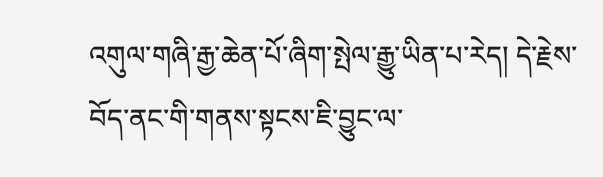འགུལ་གཞི་རྒྱ་ཆེན་པོ་ཞིག་སྤེལ་རྒྱུ་ཡིན་པ་རེད། དེ་རྗེས་བོད་ནང་གི་གནས་སྟངས་ཇི་བྱུང་ལ་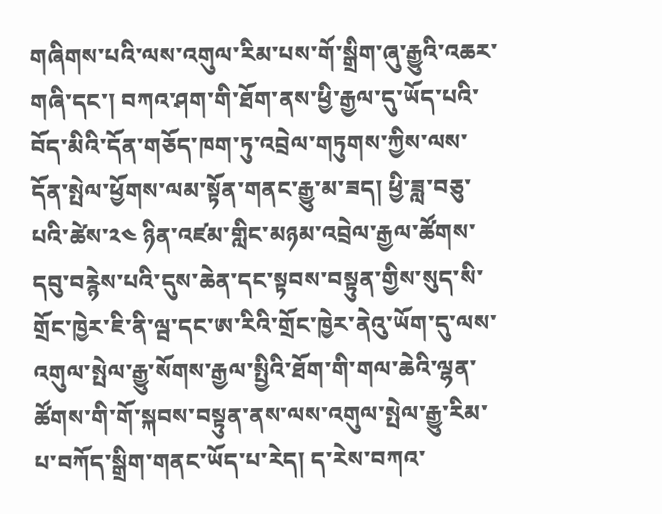གཞིགས་པའི་ལས་འགུལ་རིམ་པས་གོ་སྒྲིག་ཞུ་རྒྱུའི་འཆར་གཞི་དང་། བཀའ་ཤག་གི་ཐོག་ནས་ཕྱི་རྒྱལ་དུ་ཡོད་པའི་བོད་མིའི་དོན་གཅོད་ཁག་ཏུ་འབྲེལ་གཏུགས་ཀྱིས་ལས་དོན་སྤེལ་ཕྱོགས་ལམ་སྟོན་གནང་རྒྱུ་མ་ཟད། ཕྱི་ཟླ་བཅུ་པའི་ཚེས་༢༤ ཉིན་འཛམ་གླིང་མཉམ་འབྲེལ་རྒྱལ་ཚོགས་དབུ་བརྙེས་པའི་དུས་ཆེན་དང་སྟབས་བསྟུན་གྱིས་སུད་སི་གྲོང་ཁྱེར་ཇི་ནི་ལྦ་དང་ཨ་རིའི་གྲོང་ཁྱེར་ནེའུ་ཡོག་དུ་ལས་འགུལ་སྤེལ་རྒྱུ་སོགས་རྒྱལ་སྤྱིའི་ཐོག་གི་གལ་ཆེའི་ལྷན་ཚོགས་གི་གོ་སྐབས་བསྟུན་ནས་ལས་འགུལ་སྤེལ་རྒྱུ་རིམ་པ་བཀོད་སྒྲིག་གནང་ཡོད་པ་རེད། ད་རེས་བཀའ་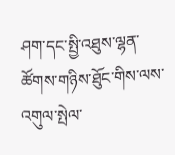ཤག་དང་སྤྱི་འཐུས་ལྷན་ཚོགས་གཉིས་ཐོུང་གིས་ལས་འགུལ་སྤེལ་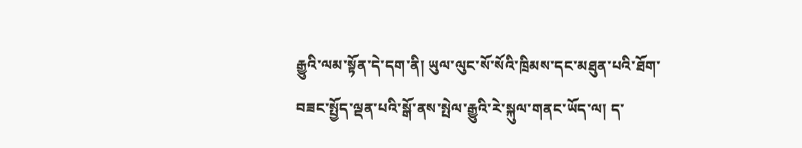རྒྱུའི་ལམ་སྟོན་དེ་དག་ནི། ཡུལ་ལུང་སོ་སོའི་ཁྲིམས་དང་མཐུན་པའི་ཐོག་བཟང་སྤྱོད་ལྡན་པའི་སྒོ་ནས་སྤེལ་རྒྱུའི་རེ་སྐུལ་གནང་ཡོད་ལ། ད་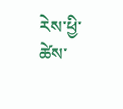རེས་ཕྱི་ཚེས་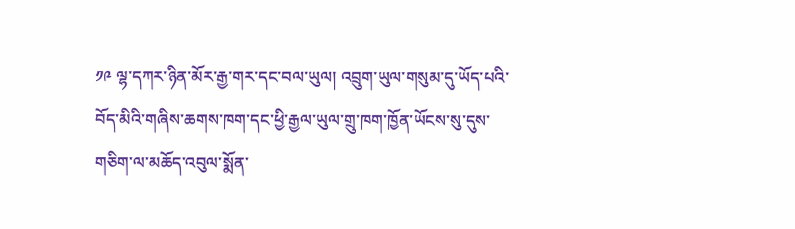༡༩ ལྷ་དཀར་ཉིན་མོར་རྒྱ་གར་དང་བལ་ཡུལ། འབྲུག་ཡུལ་གསུམ་དུ་ཡོད་པའི་བོད་མིའི་གཞིས་ཆགས་ཁག་དང་ཕྱི་རྒྱལ་ཡུལ་གྲུ་ཁག་ཁྱོན་ཡོངས་སུ་དུས་གཅིག་ལ་མཆོད་འབུལ་སྨོན་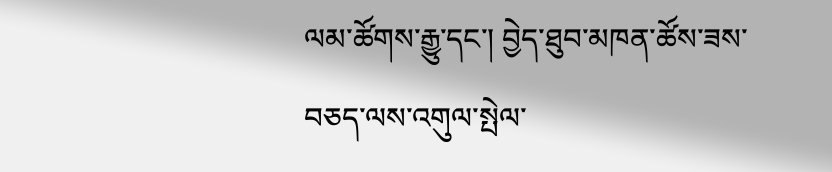ལམ་ཚོགས་རྒྱུ་དང་། བྱེད་ཐུབ་མཁན་ཚོས་ཟས་བཅད་ལས་འགུལ་སྤེལ་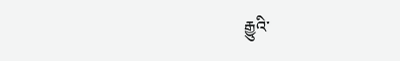རྒྱུའི་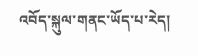འབོད་སྐུལ་གནང་ཡོད་པ་རེད།